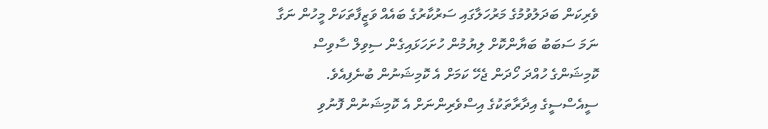ވެރިކަން ބަދަލުވުމުގެ މަރުހަލާގައި ސަރުކާރުގެ ބައެއް ވަޒީފާތަކަށް މީހުން ނަގާ ނަމަ ސަބަބު ބަޔާންކޮށް ލިޔުމުން ހުށަހަޅައިގެން ސިވިލް ސާވިސް ކޮމިޝަންގެ ހުއްދަ ހޯދަން ޖެހޭ ކަމަށް އެ ކޮމިޝަނުން ބުނެފިއެވެ.
ސީއެސްސީގެ އިދާރާތަކުގެ އިސްވެރިންނަށް އެ ކޮމިޝަނުން ފޮނުވި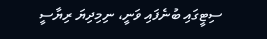ސިޓީގައި ބުނެފައި ވަނީ، ނިމިދިޔަ ރިޔާސީ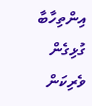އިންތިހާބާ ގުޅިގެން ވެރިކަން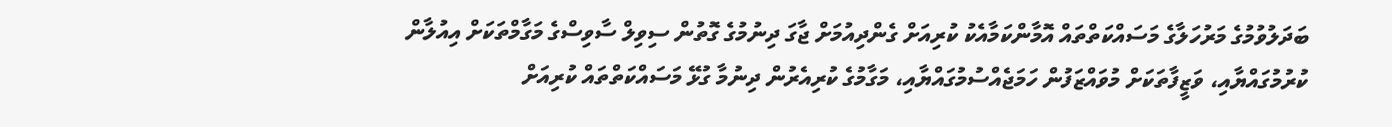ބަދަލުވުމުގެ މަރުހަލާގެ މަސައްކަތްތައް އޮމާންކަމާއެކު ކުރިއަށް ގެންދިއުމަށް ޖާގަ ދިނުމުގެ ގޮތުން ސިވިލް ސާވިސްގެ މަގާމްތަކަށް އިއުލާން ކުރުމުގައްޔާއި، ވަޒީފާތަކަށް މުވައްޒަފުން ހަމަޖެއްސުމުގައްޔާއި، މަގާމުގެ ކުރިއެރުން ދިނުމާ ގުޅޭ މަސައްކަތްތައް ކުރިއަށް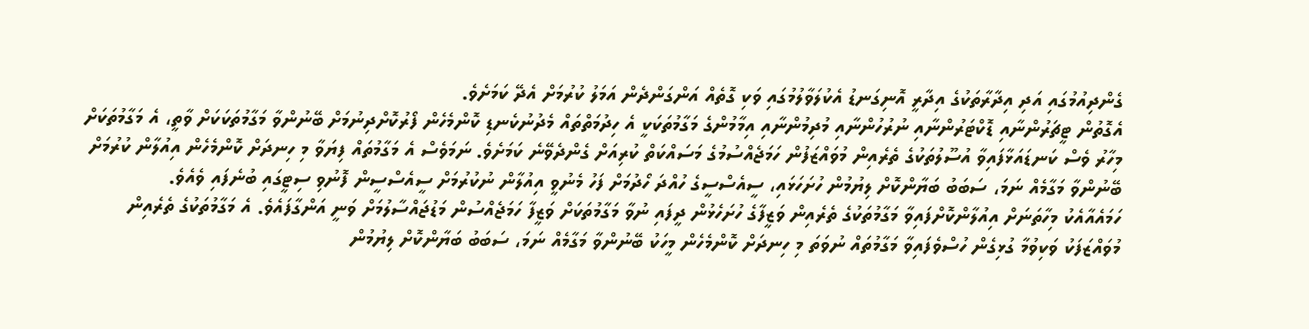ގެންދިއުމުގައި އަދި އިދާރާތަކުގެ އިދާރީ އޮނިގަނޑު އެކުލަވާލުމުގައި ވަކި ގޮތެއް އަންގަންދެން އަމަލު ކުރުމަށް އެދޭ ކަމަށެވެ.
އެގޮތުން ޓީޗަރުންނާއި ޑޮކްޓަރުންނާއި ނުރުހުންނާއި މުދިމުންނާއި އިމާމުންގެ މަގާމުތަކަކީ އެ ހިދުމަތްތައް މެދުނުކެނޑި ކޮންމެހެން ފޯރުކޮށްދިނުމަށް ބޭނުންވާ މަގާމުތަކަކަށް ވާތީ، އެ މަގާމުތަކަށް މިހާރު ވެސް ކަނޑައަޅާފައިވާ އުސޫލުތަކުގެ ތެރެއިން މުވައްޒަފުން ހަމަޖެއްސުމުގެ މަސައްކަތް ކުރިއަށް ގެންދެވޭނެ ކަމަށެވެ. ނަމަވެސް އެ މަގާމުތައް ފިޔަވާ މި ހިނދަށް ކޮންމެހެން އިއުލާން ކުރުމަށް ބޭނުންވާ މަގާމެއް ނަމަ، ސަބަބު ބަޔާންކޮށް ލިޔުމުން ހުށަހަޅައި، ސީއެސްސީގެ ހުއްދަ ހޯދުމަށް ފަހު މެނުވީ އިއުލާން ނުކުރުމަށް ސީއެސްސީން ފޮނުވި ސިޓީގައި ބުނެފައި ވެއެވެ.
ހަމައެއާއެކު މިހާތަނަށް އިއުލާންކޮށްފައިވާ މަގާމުތަކުގެ ތެރެއިން ވަޒީފާގެ ހުށަހެޅުން ދީފައި ނުވާ މަގާމުތަކަށް ވަޒީފާ ހަމަޖެއްސުން މަޑުޖައްސާލުމަށް ވަނީ އަންގާފައެވެ. އެ މަގާމުތަކުގެ ތެރެއިން މުވައްޒަފަކު ވަކިވުމާ ގުޅިގެން ހުސްވެފައިވާ މަގާމުތައް ނުވަތަ މި ހިނދަށް ކޮންމެހެން މީހަކު ބޭނުންވާ މަގާމެއް ނަމަ، ސަބަބު ބަޔާންކޮށް ލިޔުމުން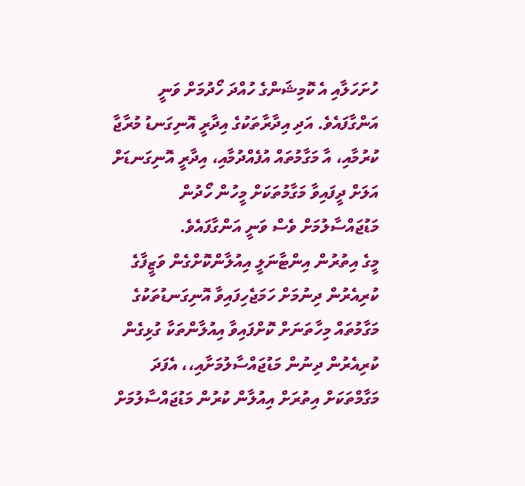ހުށަހަލާއި އެ ކޮމިޝަންގެ ހުއްދަ ހޯދުމަށް ވަނީ އަންގާފައެވެ. އަދި އިދާރާތަކުގެ އިދާރީ އޮނިގަނޑު މުރާޖާ ކުރުމާއި، އާ މަގާމުތައް އުފެއްދުމާއި، އިދާރީ އޮނިގަނޑަށް އަލަށް ދީފައިވާ މަގާމުތަކަށް މީހުން ހޯދުން މަޑުޖައްސާލުމަށް ވެސް ވަނީ އަންގާފައެވެ.
މީގެ އިތުރުން އިންޓާނަލީ އިއުލާންކޮށްގެން ވަޒީފާގެ ކުރިއެރުން ދިނުމަށް ހަމަޖެހިފައިވާ އޮނިގަނޑުތަކުގެ މަގާމުތައް މިހާތަނަށް ކޮށްފައިވާ އިއުލާންތަކާ ގުޅިގެން ކުރިއެރުން ދިނުން މަޑުޖައްސާލުމަށާއި،، އެފަދަ މަގާމްތަކަށް އިތުރަށް އިއުލާން ކުރުން މަޑުޖައްސާލުމަށް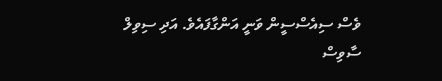ވެސް ސިއެސްސީން ވަނީ އަންގާފައެވެ. އަދި ސިވިލް ސާވިސް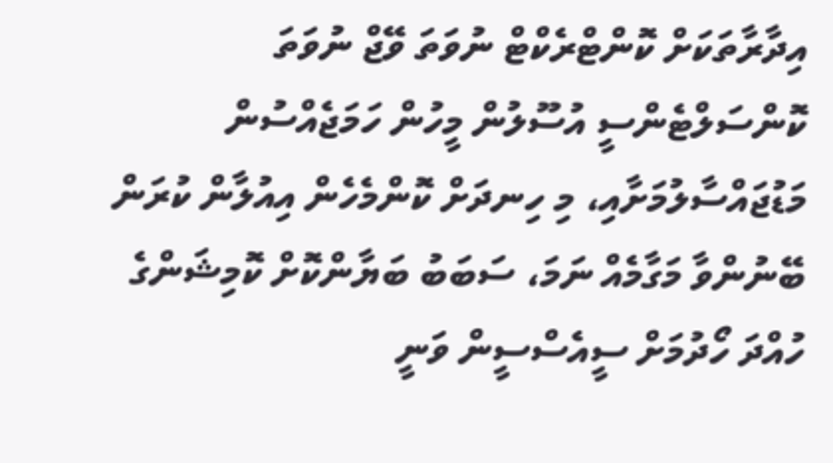އިދާރާތަކަށް ކޮންޓްރެކްޓް ނުވަތަ ވޭޖް ނުވަތަ ކޮންސަލްޓެންސީ އުސޫލުން މީހުން ހަމަޖެއްސުން މަޑުޖައްސާލުމަށާއި، މި ހިނދަށް ކޮންމެހެން އިއުލާން ކުރަން ބޭނުންވާ މަގާމެއް ނަމަ، ސަބަބު ބަޔާންކޮށް ކޮމިޝަންގެ ހުއްދަ ހޯދުމަށް ސީއެސްސީން ވަނީ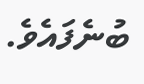ބުނެފައެވެ.